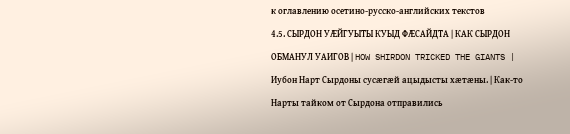к оглавлению осетино-русско-английских текстов
4.5. СЫРДОН УӔЙГУЫТЫ КУЫД ФӔСАЙДТА | КАК СЫРДОН ОБМАНУЛ УАИГОВ | HOW SHIRDON TRICKED THE GIANTS |
Иубон Нарт Сырдоны сусӕгӕй ацыдысты хӕтӕны. | Как-то Нарты тайком от Сырдона отправились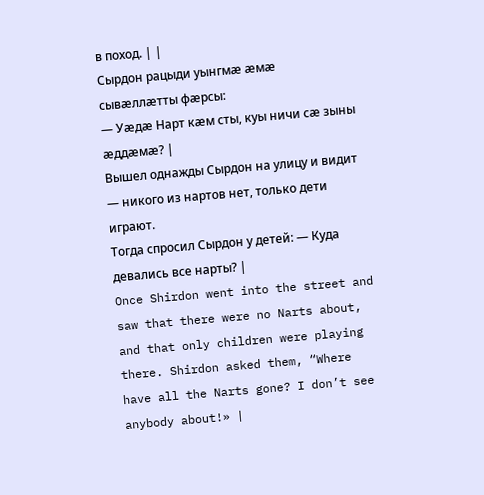в поход. | |
Сырдон рацыди уынгмӕ ӕмӕ сывӕллӕтты фӕрсы:
— Уӕдӕ Нарт кӕм сты, куы ничи сӕ зыны ӕддӕмӕ? |
Вышел однажды Сырдон на улицу и видит — никого из нартов нет, только дети играют.
Тогда спросил Сырдон у детей: — Куда девались все нарты? |
Once Shirdon went into the street and saw that there were no Narts about, and that only children were playing there. Shirdon asked them, “Where have all the Narts gone? I don’t see anybody about!» |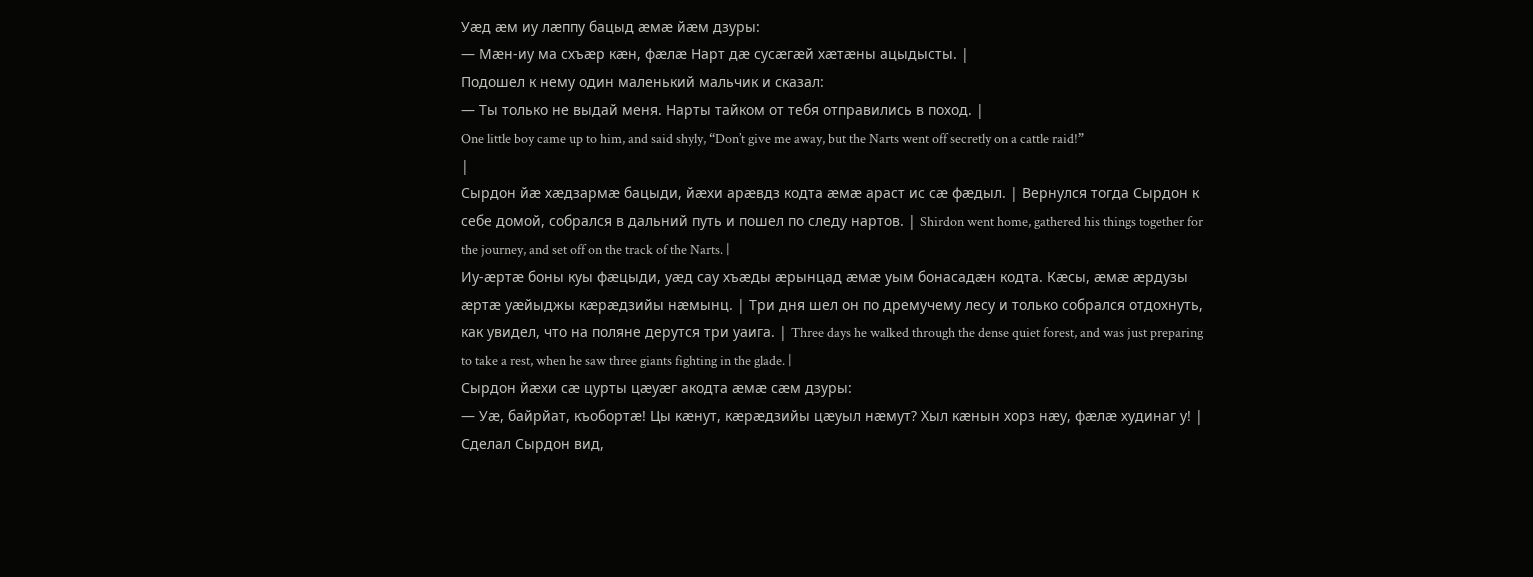Уӕд ӕм иу лӕппу бацыд ӕмӕ йӕм дзуры:
— Мӕн-иу ма схъӕр кӕн, фӕлӕ Нарт дӕ сусӕгӕй хӕтӕны ацыдысты. |
Подошел к нему один маленький мальчик и сказал:
— Ты только не выдай меня. Нарты тайком от тебя отправились в поход. |
One little boy came up to him, and said shyly, “Don’t give me away, but the Narts went off secretly on a cattle raid!”
|
Сырдон йӕ хӕдзармӕ бацыди, йӕхи арӕвдз кодта ӕмӕ араст ис сӕ фӕдыл. | Вернулся тогда Сырдон к себе домой, собрался в дальний путь и пошел по следу нартов. | Shirdon went home, gathered his things together for the journey, and set off on the track of the Narts. |
Иу-ӕртӕ боны куы фӕцыди, уӕд сау хъӕды ӕрынцад ӕмӕ уым бонасадӕн кодта. Кӕсы, ӕмӕ ӕрдузы ӕртӕ уӕйыджы кӕрӕдзийы нӕмынц. | Три дня шел он по дремучему лесу и только собрался отдохнуть, как увидел, что на поляне дерутся три уаига. | Three days he walked through the dense quiet forest, and was just preparing to take a rest, when he saw three giants fighting in the glade. |
Сырдон йӕхи сӕ цурты цӕуӕг акодта ӕмӕ сӕм дзуры:
— Уӕ, байрйат, къобортӕ! Цы кӕнут, кӕрӕдзийы цӕуыл нӕмут? Хыл кӕнын хорз нӕу, фӕлӕ худинаг у! |
Сделал Сырдон вид,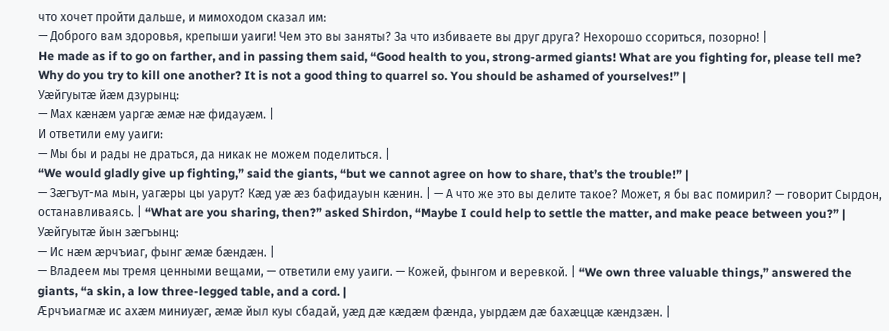что хочет пройти дальше, и мимоходом сказал им:
— Доброго вам здоровья, крепыши уаиги! Чем это вы заняты? За что избиваете вы друг друга? Нехорошо ссориться, позорно! |
He made as if to go on farther, and in passing them said, “Good health to you, strong-armed giants! What are you fighting for, please tell me? Why do you try to kill one another? It is not a good thing to quarrel so. You should be ashamed of yourselves!” |
Уӕйгуытӕ йӕм дзурынц:
— Мах кӕнӕм уаргӕ ӕмӕ нӕ фидауӕм. |
И ответили ему уаиги:
— Мы бы и рады не драться, да никак не можем поделиться. |
“We would gladly give up fighting,” said the giants, “but we cannot agree on how to share, that’s the trouble!” |
— Зӕгъут-ма мын, уагӕры цы уарут? Кӕд уӕ ӕз бафидауын кӕнин. | — А что же это вы делите такое? Может, я бы вас помирил? — говорит Сырдон, останавливаясь. | “What are you sharing, then?” asked Shirdon, “Maybe I could help to settle the matter, and make peace between you?” |
Уӕйгуытӕ йын зӕгъынц:
— Ис нӕм ӕрчъиаг, фынг ӕмӕ бӕндӕн. |
— Владеем мы тремя ценными вещами, — ответили ему уаиги. — Кожей, фынгом и веревкой. | “We own three valuable things,” answered the giants, “a skin, a low three-legged table, and a cord. |
Ӕрчъиагмӕ ис ахӕм миниуӕг, ӕмӕ йыл куы сбадай, уӕд дӕ кӕдӕм фӕнда, уырдӕм дӕ бахӕццӕ кӕндзӕн. |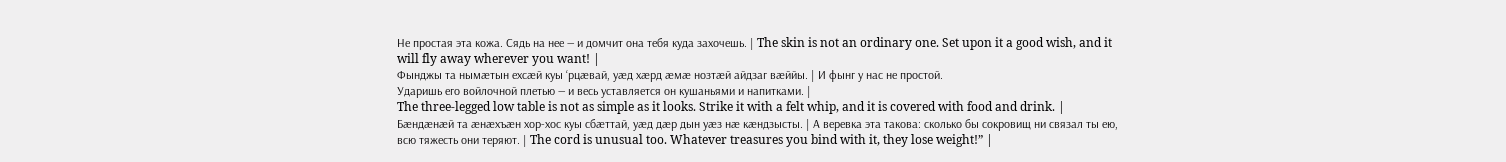Не простая эта кожа. Сядь на нее — и домчит она тебя куда захочешь. | The skin is not an ordinary one. Set upon it a good wish, and it will fly away wherever you want! |
Фынджы та нымӕтын ехсӕй куы ‘рцӕвай, уӕд хӕрд ӕмӕ нозтӕй айдзаг вӕййы. | И фынг у нас не простой.
Ударишь его войлочной плетью — и весь уставляется он кушаньями и напитками. |
The three-legged low table is not as simple as it looks. Strike it with a felt whip, and it is covered with food and drink. |
Бӕндӕнӕй та ӕнӕхъӕн хор-хос куы сбӕттай, уӕд дӕр дын уӕз нӕ кӕндзысты. | А веревка эта такова: сколько бы сокровищ ни связал ты ею, всю тяжесть они теряют. | The cord is unusual too. Whatever treasures you bind with it, they lose weight!” |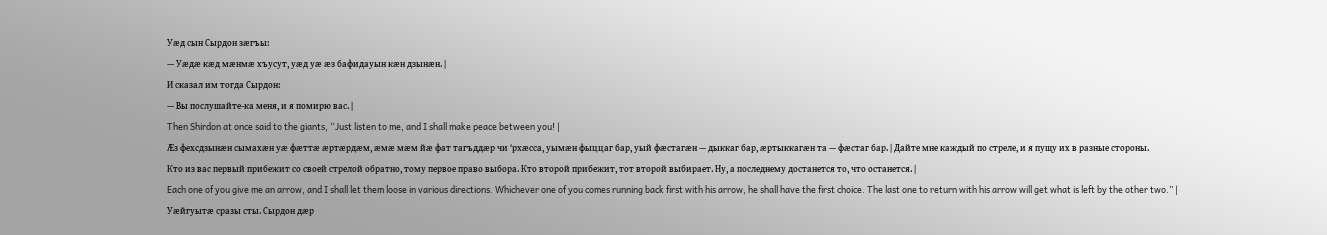Уӕд сын Сырдон зӕгъы:
— Уӕдӕ кӕд мӕнмӕ хъусут, уӕд уӕ ӕз бафидауын кӕн дзынӕн. |
И сказал им тогда Сырдон:
— Вы послушайте-ка меня, и я помирю вас. |
Then Shirdon at once said to the giants, “Just listen to me, and I shall make peace between you! |
Ӕз фехсдзынӕн сымахӕн уӕ фӕттӕ ӕртӕрдӕм, ӕмӕ мӕм йæ фат тагъддӕр чи ‘рхӕсса, уымӕн фыццаг бар, уый фӕстагӕн — дыккаг бар, ӕртыккагӕн та — фӕстаг бар. | Дайте мне каждый по стреле, и я пущу их в разные стороны.
Кто из вас первый прибежит со своей стрелой обратно, тому первое право выбора. Кто второй прибежит, тот второй выбирает. Ну, а последнему достанется то, что останется. |
Each one of you give me an arrow, and I shall let them loose in various directions. Whichever one of you comes running back first with his arrow, he shall have the first choice. The last one to return with his arrow will get what is left by the other two.” |
Уӕйгуытӕ сразы сты. Сырдон дӕр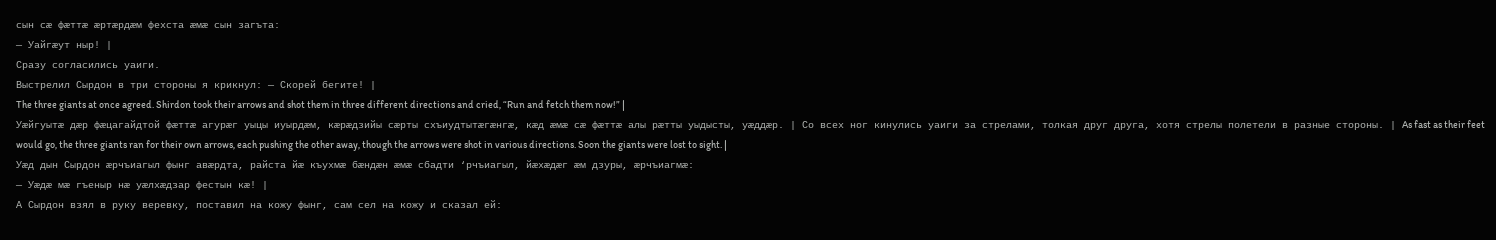сын сӕ фӕттӕ ӕртӕрдӕм фехста ӕмӕ сын загъта:
— Уайгӕут ныр! |
Сразу согласились уаиги.
Выстрелил Сырдон в три стороны я крикнул: — Скорей бегите! |
The three giants at once agreed. Shirdon took their arrows and shot them in three different directions and cried, “Run and fetch them now!” |
Уӕйгуытӕ дӕр фӕцагайдтой фӕттӕ агурӕг уыцы иуырдӕм, кӕрӕдзийы сӕрты схъиудтытӕгӕнгӕ, кӕд ӕмӕ сӕ фӕттӕ алы рӕтты уыдысты, уӕддӕр. | Со всех ног кинулись уаиги за стрелами, толкая друг друга, хотя стрелы полетели в разные стороны. | As fast as their feet would go, the three giants ran for their own arrows, each pushing the other away, though the arrows were shot in various directions. Soon the giants were lost to sight. |
Уӕд дын Сырдон ӕрчъиагыл фынг авӕрдта, райста йӕ къухмӕ бӕндӕн ӕмӕ сбадти ‘рчъиагыл, йӕхӕдӕг ӕм дзуры, ӕрчъиагмӕ:
— Уӕдӕ мӕ гъеныр нӕ уӕлхӕдзар фестын кӕ! |
А Сырдон взял в руку веревку, поставил на кожу фынг, сам сел на кожу и сказал ей: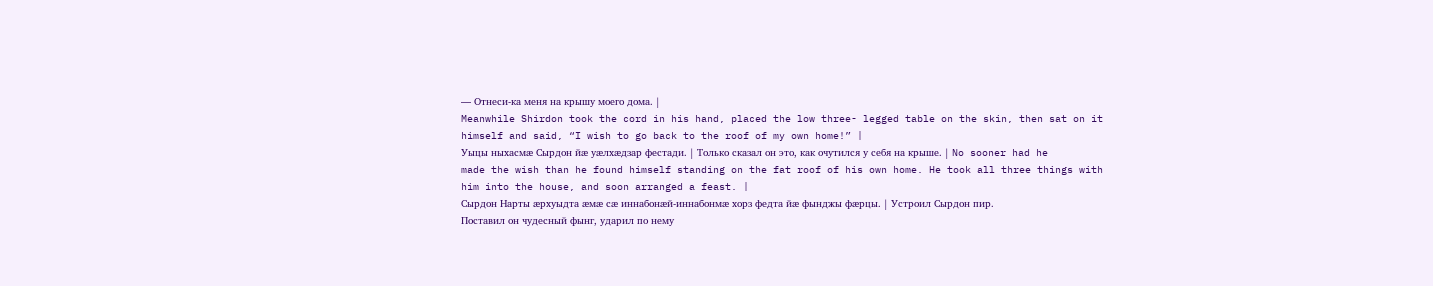— Отнеси-ка меня на крышу моего дома. |
Meanwhile Shirdon took the cord in his hand, placed the low three- legged table on the skin, then sat on it himself and said, “I wish to go back to the roof of my own home!” |
Уыцы ныхасмӕ Сырдон йӕ уӕлхӕдзар фестади. | Только сказал он это, как очутился у себя на крыше. | No sooner had he made the wish than he found himself standing on the fat roof of his own home. He took all three things with him into the house, and soon arranged a feast. |
Сырдон Нарты ӕрхуыдта ӕмӕ сӕ иннабонӕй-иннабонмӕ хорз федта йӕ фынджы фӕрцы. | Устроил Сырдон пир.
Поставил он чудесный фынг, ударил по нему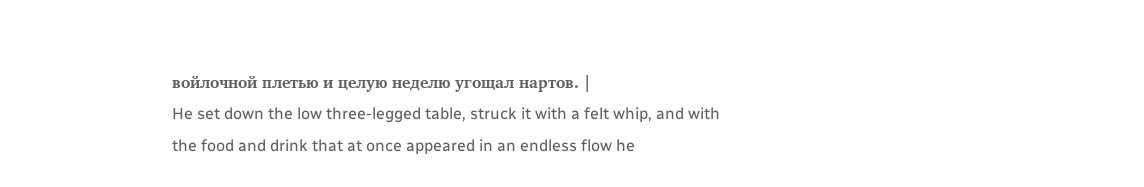войлочной плетью и целую неделю угощал нартов. |
He set down the low three-legged table, struck it with a felt whip, and with the food and drink that at once appeared in an endless flow he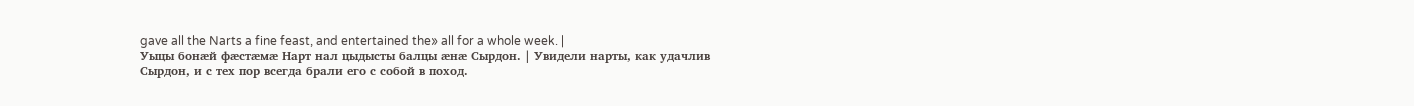gave all the Narts a fine feast, and entertained the» all for a whole week. |
Уыцы бонӕй фӕстӕмӕ Нарт нал цыдысты балцы ӕнӕ Сырдон. | Увидели нарты, как удачлив Сырдон, и с тех пор всегда брали его с собой в поход.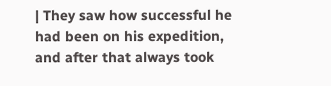| They saw how successful he had been on his expedition, and after that always took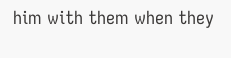him with them when they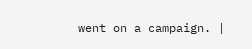went on a campaign. |